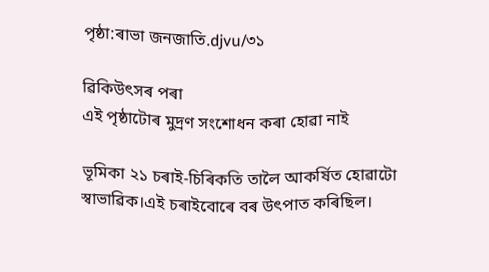পৃষ্ঠা:ৰাভা জনজাতি.djvu/৩১

ৱিকিউৎসৰ পৰা
এই পৃষ্ঠাটোৰ মুদ্ৰণ সংশোধন কৰা হোৱা নাই

ভূমিকা ২১ চৰাই-চিৰিকতি তালৈ আকৰ্ষিত হোৱাটো স্বাভাৱিক।এই চৰাইবোৰে বৰ উৎপাত কৰিছিল।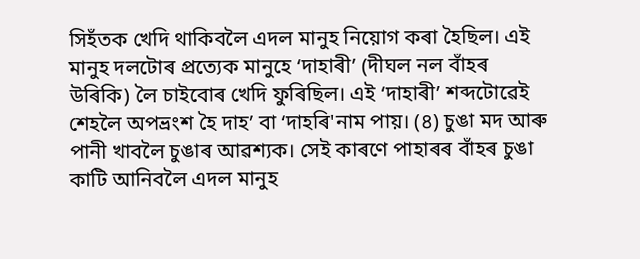সিহঁতক খেদি থাকিবলৈ এদল মানুহ নিয়োগ কৰা হৈছিল। এই মানুহ দলটোৰ প্ৰত্যেক মানুহে ‘দাহাৰী’ (দীঘল নল বাঁহৰ উৰিকি) লৈ চাইবোৰ খেদি ফুৰিছিল। এই ‘দাহাৰী’ শব্দটোৱেই শেহলৈ অপভ্ৰংশ হৈ দাহ’ বা ‘দাহৰি'নাম পায়। (৪) চুঙা মদ আৰু পানী খাবলৈ চুঙাৰ আৱশ্যক। সেই কাৰণে পাহাৰৰ বাঁহৰ চুঙা কাটি আনিবলৈ এদল মানুহ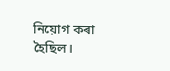নিয়োগ কৰা হৈছিল।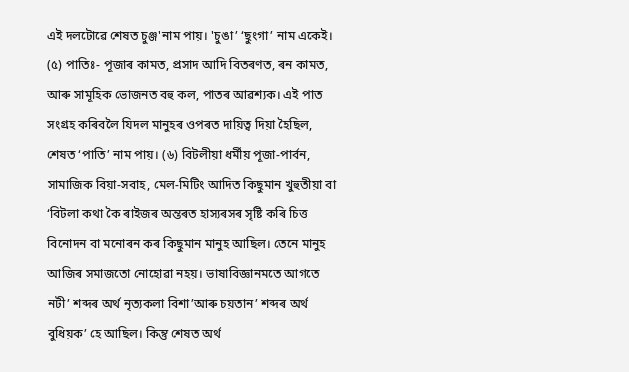এই দলটোৱে শেষত চুঞ্জ'নাম পায়। 'চুঙা’ ‘ছুংগা’ নাম একেই। (৫) পাতিঃ- পূজাৰ কামত, প্ৰসাদ আদি বিতৰণত, ৰন কামত, আৰু সামূহিক ভোজনত বহু কল, পাতৰ আৱশ্যক। এই পাত সংগ্ৰহ কৰিবলৈ যিদল মানুহৰ ওপৰত দায়িত্ব দিয়া হৈছিল, শেষত ‘পাতি’ নাম পায়। (৬) বিটলীয়া ধৰ্মীয় পূজা-পাৰ্বন, সামাজিক বিয়া-সবাহ, মেল-মিটিং আদিত কিছুমান খুহুতীয়া বা ‘বিটলা কথা কৈ ৰাইজৰ অন্তৰত হাস্যৰসৰ সৃষ্টি কৰি চিত্ত বিনোদন বা মনোৰন কৰ কিছুমান মানুহ আছিল। তেনে মানুহ আজিৰ সমাজতো নোহোৱা নহয়। ভাষাবিজ্ঞানমতে আগতে নটী’ শব্দৰ অৰ্থ নৃত্যকলা বিশা’আৰু চয়তান’ শব্দৰ অৰ্থ বুধিয়ক’ হে আছিল। কিন্তু শেষত অৰ্থ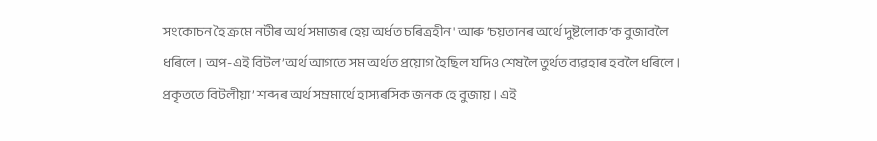সংকোচন হৈ ক্ৰমে নটীৰ অৰ্থ সমাজৰ হেয় অৰ্ধত চৰিত্ৰহীন' আৰু ‘চয়তানৰ অৰ্থে দুষ্টলোক’ক বুজাবলৈ ধৰিলে। অপ-এই বিটল’অৰ্থ আগতে সম অৰ্থত প্ৰয়োগ হৈছিল যদিও শেষলৈ তুৰ্থত ব্যৱহাৰ হবলৈ ধৰিলে। প্ৰকৃততে বিটলীয়া’ শব্দৰ অৰ্থ সম্ৰমাৰ্থে হাস্যৰসিক জনক হে বুজায়। এই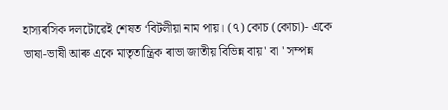হাস্যৰসিক দলটোৱেই শেষত ‘বিটলীয়া নাম পায়। (৭) কোচ (কোচা)- একে ভাষা-ভাষী আৰু একে মাতৃতান্ত্ৰিক ৰাভা জাতীয় বিভিন্ন বায়' বা ' সম্পন্ন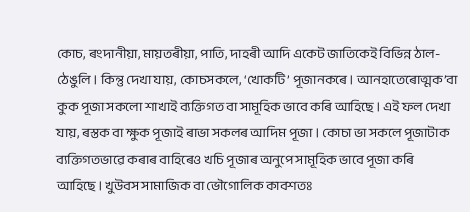কোচ, ৰংদানীয়া, মায়তৰীয়া, পাতি, দাহৰী আদি একেট জাতিকেই বিভিন্ন ঠাল- ঠেঙুলি। কিন্তু দেখা যায়, কোচসকলে, ‘খোকটি’ পূজানকৰে। আনহাতেৰোত্মক’বা কুক পূজা সকলো শাখাই ব্যক্তিগত বা সামূহিক ভাবে কৰি আহিছে। এই ফল দেখা যায়, ৰস্তক বা ক্ষুক পূজাই ৰাভা সকলৰ আদিম পূজা। কোচা ভা সকলে পূজাটাক ব্যক্তিগতভাৱে কৰাৰ বাহিৰেও খচি পূজাৰ অনুপে সামূহিক ভাবে পূজা কৰি আহিছে। খুউবস সামাজিক বা ভৌগোলিক কাবশতঃ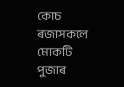কোচ ৰজাসকলে মোকটি পুজাৰ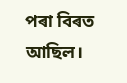পৰা বিৰত আছিল।